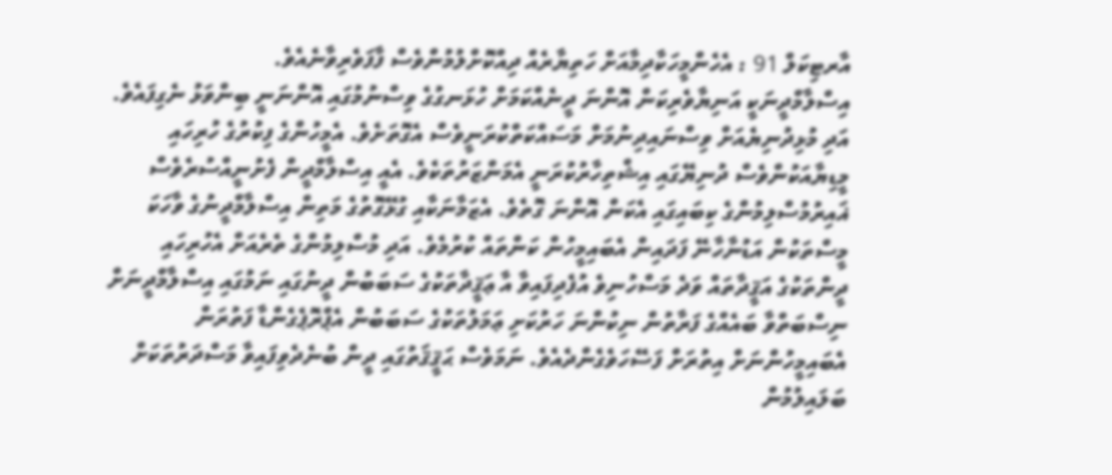އާރޓިކަލް 91 : އެހެންމީހަކާދިމާއަށް ހަތިޔާރެއް ދިއްކޮށްލުމުންވެސް ފާފަވެރިވާނެއެވެ.
އިސްލާމްދީނަކީ އަނިޔާވެރިކަން އޮންނަ ދީނެއްކަމަށް ހުޅަނގުގެ ވިސްނުމުގައި އޮންނަނީ ބިންވަޅު ނެގިފައެވެ. އަދި މުޅިދުނިޔެއަށް ވިސްނައިދިނުމަށް މަސައްކަތްކުރަނީވެސް އެގޮތަށެވެ. އެމީހުންގެ ފިކުރުގެ ހުރިހައި މީޑިޔާއަކުންވެސް ދުނިޔޭގައި އިޝްތިހާރުކުރަނީ އެމަންޒަރުތަކެވެ. އެއީ އިސްލާމްދީން ފެށުނީއްސުރެވެސް ޣައިރުމުސްލިމުންގެ ކިބައިގައި އެކަން އޮންނަ ގޮތެވެ. އެޒަމާނަކާއި ގުޅޭގޮތުގެ މަތިން އިސްލާމްދީނުގެ ވާހަކަ މީސްތަކުން އަޑުނާހާނޭ ފަދައިން އެބައިމީހުން ކަންތައް ކުރުމެވެ. އަދި މުސްލިމުންގެ ތެރެއަށް އެހުރިހައި ދީންތަކުގެ އަޤީދާތައް ވަދެ މަސްހުނިވެ އުފެދިފައިވާ އާ ޢަޤީދާތަކުގެ ސަބަބުން ދީނުގައި ނަމުގައި އިސްލާމްދީނަށް ނިސްބަތްވާ ބައެއްގެ ފަރާތުން ނިކުންނަ ހަރުކަށި ޢަމަލުތަކުގެ ސަބަބުން އެޕްރޮޕެގެންޑާ ފަތުރަން އެބައިމީހުންނަށް އިތުރަށް ފަސޭހަވެގެންދެއެވެ. ނަމަވެސް ޙަޤީޤަތުގައި ދީން ބުނެދެވިފައިވާ މަސްދަރުތަކަށް ބަލައިލުމުން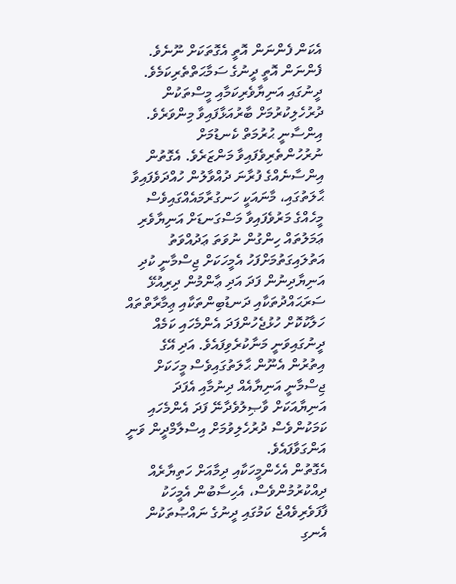އެކަން ފެންނަން އޮތީ އެގޮތަކަށް ނޫނެވެ. ފެންނަން އޮތީ ދީނުގެ ސަމާޙަތްތެރިކަމެވެ. ދީނުގައި އަނިޔާވެރިކަމާއި މީސްތަކުން ދުރުހެލިކުރުމަށް ބާރުއަޅާފައިވާ މިންވަރެވެ. އިންސާނީ ޙުރުމަތް ކެނޑުމަށް ނުރުހުންތެރިވެފައިވާ މަންޒަރެވެ. އެގޮތުން އިންސާނެއްގެ ފުރާނަ ދުއްވާލުން ހުއްދަވެފައިވާ ޙާލަތުގައި، މާނައަކީ ހަނގުރާމައެއްގައިވެސް މީހެއްގެ މަރުވެފައިވާ މަސްގަނޑަށް އަނިޔާވެރި ޢަމަލުތައް ހިންގުން ނުވަތަ ޢަދުއްވަތު އަތުލައިގަތުމަށްފަހު އެމީހަކަށް ޖިސްމާނީ ކުދި އަނިޔާދިނުން ފަދަ އަދި ޢާންމުން ދިރިއުޅޭ ސަރަޙައްދުތަކާއި ދަނޑުބިންތަކާއި ޢިމާރާތްތައް ހަލާކުކޮށް ހުޅުޖެހުންފަދަ އެންމެހައި ކަމެއް ދީނުގައިވަނީ މަނާކުރެވިފައެވެ. އަދި އޭގެ އިތުރުން އެނޫން ޙާލަތުގައިވެސް މީހަކަށް ޖިސްމާނީ އަނިޔާއެއް ދިނުމާއި އެފަދަ އަނިޔާއަކަށް ވާޞިލުވެދާނޭ ފަދަ އެންމެހައި ކަމަކުންވެސް ދުރުހެލިވުމަށް އިސްލާމްދީން ވަނީ އަންގަވާފައެވެ.
އެގޮތުން އެހެންމީހަކާއި ދިމާއަށް ހަތިޔާރެއް ދިއްކުރުމުންވެސް، އެހިސާބުން އެމީހަކު ފާފަވެރިވެއްޖެ ކަމުގައި ދީނުގެ ނައްޞުތަކުން އެނގި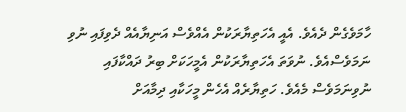ހާމަވެގެން ދެއެވެ. އެއީ އެހަތިޔާރަކުން އެއްވެސް އަނިޔާއެއް ދެވިފައި ނުވި ނަމަވެސްއެވެ. ނުވަތަ އެހަތިޔާރަކުން އެމީހަކަށް ބިރު ދައްކާފައި ނުވިނަމަވެސް މެއެވެ. ހަތިޔާރެއް އެހެން މީހަކާއި ދިމާއަށް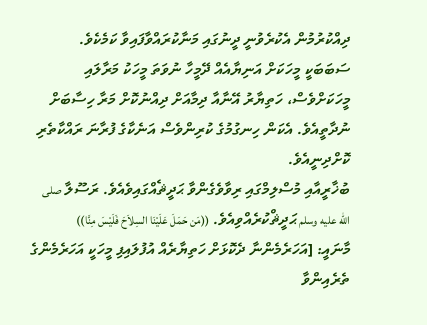ދިއްކުރުމުން އެކުރެވުނީ ދީނުގައި މަނާކުރައްވާފައިވާ ކަމެކެވެ. ސަބަބަކީ މީހަކަށް އަނިޔާއެއް ދޭމީހާ ނުވަތަ މީހަކު މަރާލައި މީހަކަށްވެސް، ހަތިޔާރު އޭނާއާ ދިމާއަށް ދިއްނުކޮށް މަރާ ހިސާބަށް ނުދާތީއެވެ. އެކަން ހިނގުމުގެ ކުރިންވެސް އަނެކާގެ ފުރާނަ ރައްކާތެރި ކޮށްދިނީއެވެ.
ބުޚާރީއާއި މުސްލިމްގައި ރިވާވެގެންވާ ޙަދީޘެއްގައިވެއެވެ. ރަސޫލާ صلى الله عليه وسلم ޙަދީޘްކުރެއްވިއެވެ. ((مَن حَمَلَ عَلَيْنَا السِلاَحَ فَلَيْسَ مِنَّا)) މާނައީ: [އަހަރެމެންނާ ދެކޮޅަށް ހަތިޔާރެއް އުފުލައިފި މީހަކީ އަހަރެމެންގެ ތެރެއިންވާ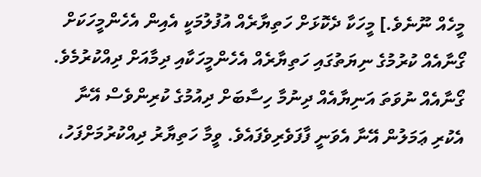މީހެއް ނޫނެވެ.] މީހަކާ ދެކޮޅަށް ހަތިޔާރެއް އުފުލުމަކީ އެއިން އެހެންމީހަކަށް ގޯނާއެއް ކުރުމުގެ ނިޔަތުގައި ހަތިޔާރެއް އެހެންމީހަކާއި ދިމާއަށް ދިއްކުރުމެވެ. ގޯނާއެއް ނުވަތަ އަނިޔާއެއް ދިނުމާ ހިސާބަށް ދިއުމުގެ ކުރިންވެސް އޭނާ އެކުރި ޢަމަލުން އޭނާ އެވަނީ ފާފަވެރިވެފައެވެ. ވީމާ ހަތިޔާރު ދިއްކުރުމަށްފަހު،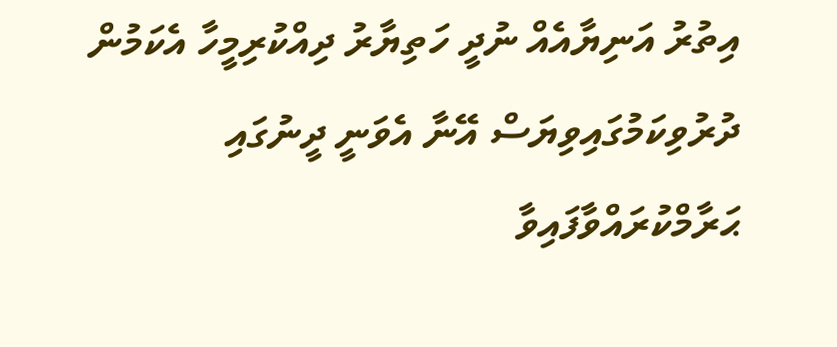އިތުރު އަނިޔާއެއް ނުދީ ހަތިޔާރު ދިއްކުރިމީހާ އެކަމުން ދުރުވިކަމުގައިވިޔަސް އޭނާ އެވަނީ ދީނުގައި ޙަރާމްކުރައްވާފައިވާ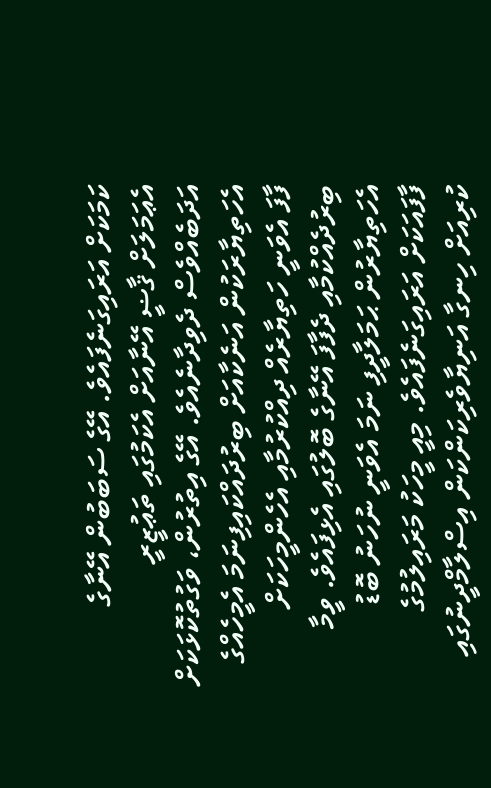ކަމަކަށް އަރައިގަނެފައެވެ. އޭގެ ސަބަބުން އޭނާގެ އެޢަމަލަށް ޤާޟީ އޭނާއަށް އެކަމުގައި ތަޢުޒީރީ އަދަބެއްވެސް ދެވިދާނެއެވެ. އޭގެ އިތުރުން، ވަގުތުކޮޅަކަށް އެހަތިޔާރަކުން އަނެކާއަށް ބިރުދައްކައިފިނަމަ އެމީހެއްގެ ފާފަ އެވަނީ ހަތިޔާރެއް ދިއްކުރުމާއި އެހެންމީހަކަށް ބިރުދެއްކުމާއި ދެފާފަ އޭނާގެ ބޮލުގައި އެޅިފައެވެ. ވީމާ އެހަތިޔާރުން ޙަމަލާދީފި ނަމަ އެވަނީ ނުހަނު ބޮޑު ފާފައަކަށް އަރައިގަނެފައެވެ. މިއީ މީހަކު މަރައިލުމުގެ ކުރިއަށް ހިނގާ އަނިޔާވެރިކަންކަން އިސްލާމްދީނުގައި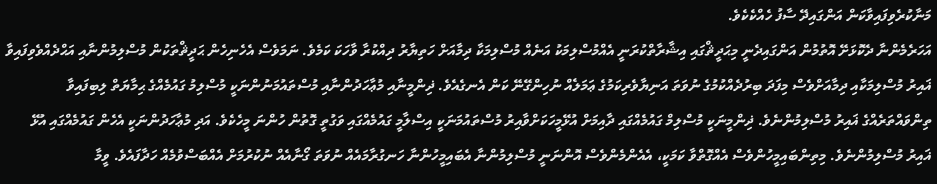މަނާކުރެވިފައިވާކަން އަންގައިދޭ ސާފު ހެއްކެކެވެ.
އަހަރެމެންނާ ދެކޮޅަށޭ އޮތުމުން އަންގައިދެނީ މިޙަދީޘްގައި އިޝާރާތްކުރަނީ އެއްމުސްލިމަކު އަނެއް މުސްލިމަކާ ދިމާއަށް ހަތިޔާރު ދިއްކުރާ ވާހަކަ ކަމެވެ. ނަމަވެސް އެހެނިހެން ޙަދީޘްތަކުން މުސްލިމުންނާއި އަޙްދެއްވެވިފައިވާ ޣައިރު މުސްލިމަކާއި ދިމާއަށްވެސް މިފަދަ ބިރުދެއްކުމުގެ ނުވަތަ އަނިޔާވެރިކަމުގެ ޢަމަލެއް ނުހިންގޭނޭ ކަން އެނގެއެވެ. ޛިންމީނާއި މުޢާހަދުންނާއި މުސްތައުމަނުންނަކީ މުސްލިމު ގައުމެއްގެ ޙިމާޔަތް ލިބިފައިވާ ތިންވައްތަރެއްގެ ޣައިރު މުސްލިމުންނެވެ. ޛިންމީނަކީ މުސްލިމް ގައުމެއްގައި ދާއިމަށް އުޅޭމީހަކަށްވާއިރު މުސްތައުމަނަކީ އިސްލާމީ ގައުމެއްގައި ވަގުތީ ގޮތުން ހުންނަ މީހެކެވެ. އަދި މުޢާހަދުންނަކީ އެހެން ގައުމެއްގައި އުޅޭ ޣައިރު މުސްލިމުންނެވެ. މިތިންބައިމީހުންވެސް އެއްގޮތްވާ ކަމަކީ، އެއެންމެންވެސް އޮންނަނީ މުސްލިމުންނާ އެބައިމީހުންނާ ހަނގުރާމައެއް ނުވަތަ ގޯނާއެއް ނުކުރުމަށް އެއްބަސްވުމެއް ހަދާފައެވެ. ވީމާ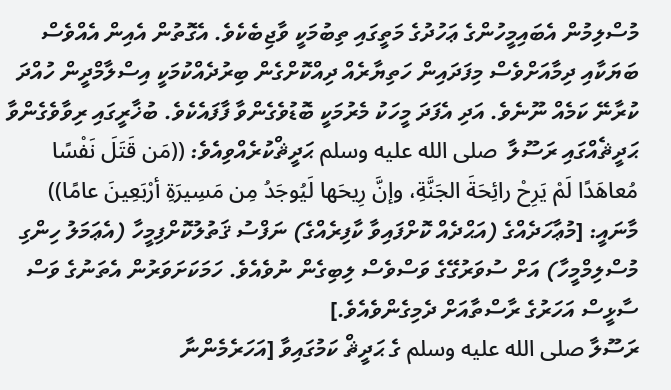މުސްލިމުން އެބައިމީހުންގެ ޢަހުދުގެ މަތީގައި ތިބުމަކީ ވާޖިބެކެވެ. އެގޮތުން އެއިން އެއްވެސް ބަޔަކާއި ދިމާއަށްވެސް މިފަދައިން ހަތިޔާރެއް ދިއްކޮށްގެން ބިރުދެއްކުމަކީ އިސްލާމްދީން ހުއްދަ ކުރާނޭ ކަމެއް ނޫނެވެ. އަދި އެފަދަ މީހަކު މެރުމަކީ ބޮޑުވެގެންވާ ފާފައެކެވެ. ބުޚާރީގައި ރިވާވެގެންވާ ޙަދީޘެއްގައި ރަސޫލާ  صلى الله عليه وسلم ޙަދީޘްކުރެއްވިއެވެ: ((مَن قَتَلَ نَفْسًا مُعاهَدًا لَمْ يَرِحْ رائِحَةَ الجَنَّةِ، وإنَّ رِيحَها لَيُوجَدُ مِن مَسِيرَةِ أرْبَعِينَ عامًا))  މާނައީ: [މުޢާހަދެއްގެ (އަޙްދެއް ކޮށްފައިވާ ކާފިރެއްގެ) ނަފްސު ޤަތުލުކޮށްފިމީހާ (އެޢަމަލު ހިންގި މުސްލިމްމީހާ) އަށް ސުވަރުގޭގެ ވަސްވެސް ލިބިގެން ނުވެއެވެ. ހަމަކަށަވަރުން އެތަނުގެ ވަސް ސާޅީސް އަހަރުގެ ރާސްތާއަށް ދެމިގެންވެއެވެ.]
ރަސޫލާ صلى الله عليه وسلم ގެ ޙަދީޘް ކަމުގައިވާ [އަހަރެމެންނާ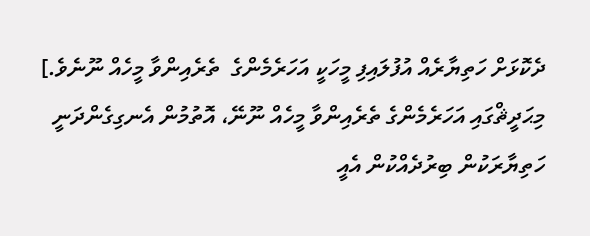ދެކޮޅަށް ހަތިޔާރެއް އުފުލައިފި މީހަކީ އަހަރެމެންގެ  ތެރެއިންވާ މީހެއް ނޫނެވެ.] މިޙަދީޘްގައި އަހަރެމެންގެ ތެރެއިންވާ މީހެއް ނޫނޭ، އޮތުމުން އެނގިގެންދަނީ ހަތިޔާރަކުން ބިރުދެއްކުން އެއީ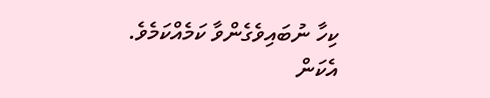ކިހާ ނުބައިވެގެންވާ ކަމެއްކަމެވެ. އެކަން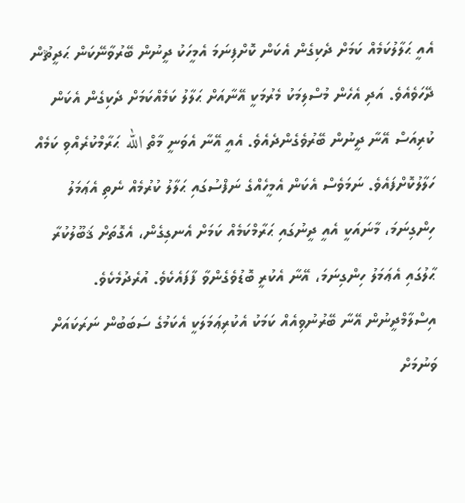އެއީ ޙަލާލުކަމެއް ކަމަށް ދެކިގެން އެކަން ކޮށްފިނަމަ އެމީހަކު ދީނުން ބޭރުވާނޭކަން ޙަދީޘުން ދޭހަވެއެވެ. އަދި އެހެން މުސްލިމަކު މެރުމަކީ އޭނާއަށް ޙަލާލު ކަމެއްކަމަށް ދެކިގެން އެކަން ކުރިއަސް އޭނާ ދީނުން ބޭރުވެގެންދެއެވެ. އެއީ އޭނާ އެވަނީ މާތް الله ޙަރާމްކުރެއްވި ކަމެއް ހަލާލުކޮށްފައެވެ. ނަމަވެސް އެކަން އެމީހެއްގެ ނަފްސުގައި ޙަލާލު ކުރުމެއް ނެތި އެޢަމަލު ހިންގިނަމަ، މާނައަކީ އެއީ ދީނުގައި ޙަރާމްކަމެއް ކަމަށް އެނގިގެން، އެގޮތަށް ޤަބޫލުކުރާ ޙާލުގައި އެޢަމަލު ހިންގިނަމަ، އޭނާ އެކުރީ ބޮޑުވެގެންވާ ފާފައެކެވެ. އުރެދުމެކެވެ. އިސްލާމްދީނުން އޭނާ ބޭރުނުވިއެއް ކަމަކު އެކުރިޢަމަލަކީ އެކަމުގެ ސަބަބުން ނަރަކައަށް ވަނުމަށް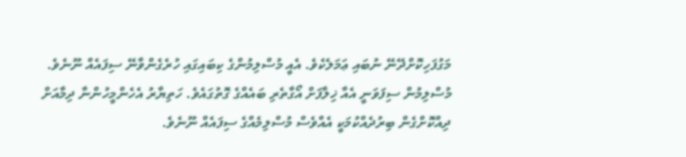މަގުފަހިކޮށްދޭނޭ ނުބައި ޢަމަލެކެވެ. އެއީ މުސްލިމުންގެ ކިބައިގައި ހުރެގެންވާނޭ ސިފައެއް ނޫނެވެ. މުސްލިމުން ސިފަވަނީ އެއާ ޚިލާފަށް އޯގާތެރި ބައެއްގެ ގޮތުގައެވެ. ހަތިޔާރު އެހެންމީހުންނާ ދިމާއަށް ދިއްކޮށްގެން ބިރުދެއްކުމަކީ އެއްވެސް މުސްލިމެއްގެ ސިފައެއް ނޫނެވެ.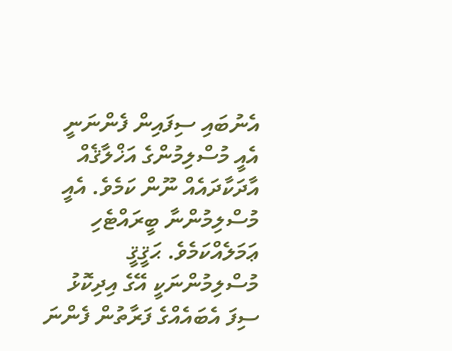އެނުބައި ސިފައިން ފެންނަނީ އެއީ މުސްލިމުންގެ އަޚްލާޤެއް އާދަކާދައެއް ނޫން ކަމެވެ. އެއީ މުސްލިމުންނާ ބީރައްޓެހި ޢަމަލެއްކަމެވެ. ޙަޤީޤީ މުސްލިމުންނަކީ އޭގެ އިދިކޮޅު ސިފަ އެބައެއްގެ ފަރާތުން ފެންނަ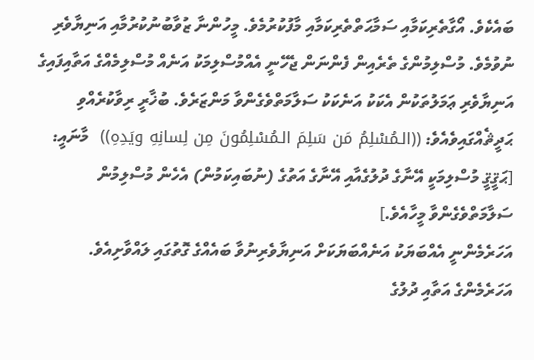ބައެކެވެ. އޯގާތެރިކަމާއި ސަމާޙަތްތެރިކަމާއި މާފުކުރުމެވެ. މީހުންނާ ޒުވާބުނުކުރުމާއި އަނިޔާވެރި ނުވުމެވެ. މުސްލިމުންގެ ތެރެއިން ފެންނަން ޖެހޭނީ އެއްމުސްލިމަކު އަނެއް މުސްލިމެއްގެ އަތާއިފައިގެ އަނިޔާވެރި ޢަމަލުތަކުން އެކަކު އަނެކަކު ސަލާމަތްވެގެންވާ މަންޒަރެވެ. ބުޚާރީ ރިވާކުރެއްވި ޙަދީޘެއްގައިވެއެވެ: ((الـمُسْلِمُ مَن سَلِمَ الـمُسْلِمُونَ مِن لِسانِهِ ويَدِهِ))  މާނައީ: [ޙަޤީޤީ މުސްލިމަކީ އޭނާގެ ދުލުގެއާއި އޭނާގެ އަތުގެ (ނުބައިކަމުން) އެހެން މުސްލިމުން ސަލާމަތްވެގެންވާ މީހާއެވެ.]
އަހަރެމެންނީ އެއްބަޔަކު އަނެއްބަޔަކަށް އަނިޔާވެރިނުވާ ބައެއްގެ ގޮތުގައި ލައްވާށިއެވެ. އަހަރެމެންގެ އަތާއި ދުލުގެ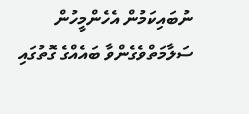ނުބައިކަމުން އެހެންމީހުން ސަލާމަތްވެގެންވާ ބައެއްގެ ގޮތުގައި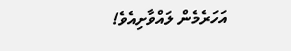އަހަރެމެން ލައްވާށިއެވެ!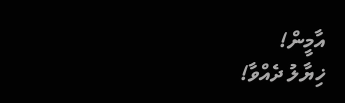އާމީން!
ޚިޔާލު ދެއްވާ!